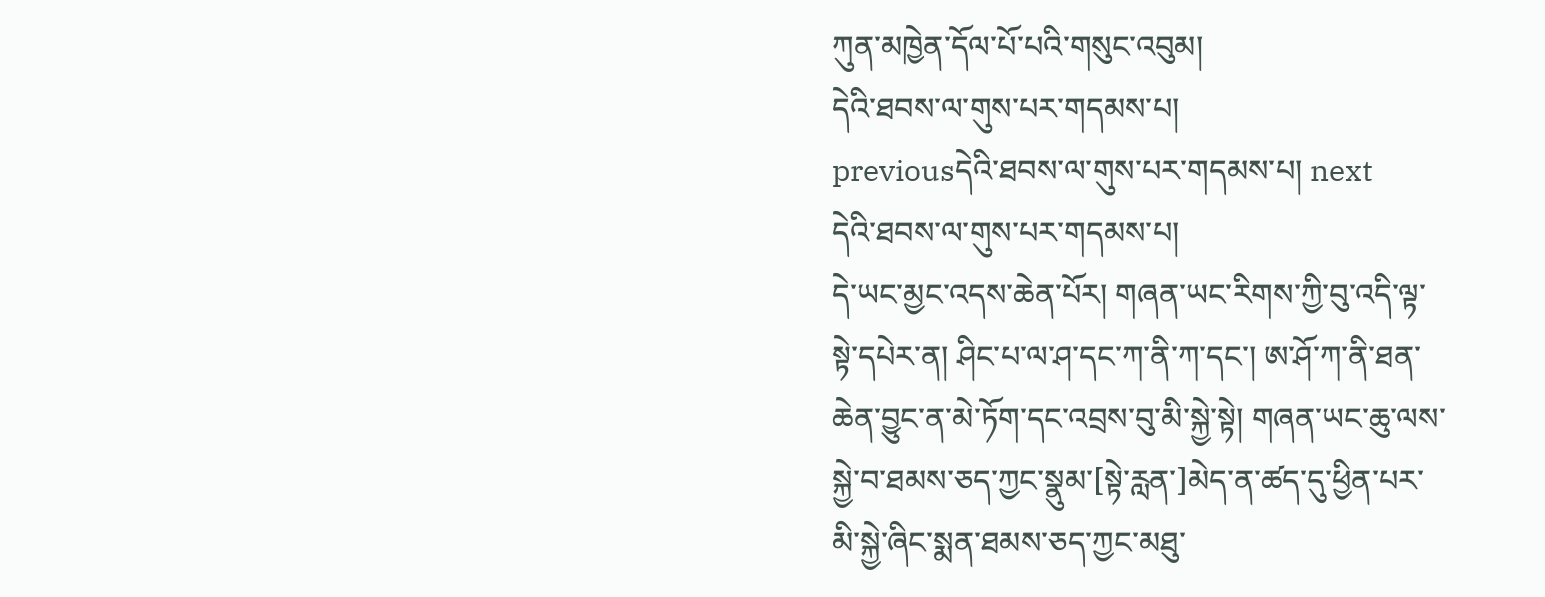ཀུན་མཁྱེན་དོལ་པོ་པའི་གསུང་འབུམ།
དེའི་ཐབས་ལ་གུས་པར་གདམས་པ།
previousདེའི་ཐབས་ལ་གུས་པར་གདམས་པ། next
དེའི་ཐབས་ལ་གུས་པར་གདམས་པ།
དེ་ཡང་མྱང་འདས་ཆེན་པོར། གཞན་ཡང་རིགས་ཀྱི་བུ་འདི་ལྟ་སྟེ་དཔེར་ན། ཤིང་པ་ལ་ཤ་དང་ཀ་ནི་ཀ་དང་། ཨ་ཤོ་ཀ་ནི་ཐན་ཆེན་བྱུང་ན་མེ་ཏོག་དང་འབྲས་བུ་མི་སྐྱེ་སྟེ། གཞན་ཡང་ཆུ་ལས་སྐྱེ་བ་ཐམས་ཅད་ཀྱང་སྣུམ་[སྟེ་རླན་]མེད་ན་ཚད་དུ་ཕྱིན་པར་མི་སྐྱེ་ཞིང་སྨན་ཐམས་ཅད་ཀྱང་མཐུ་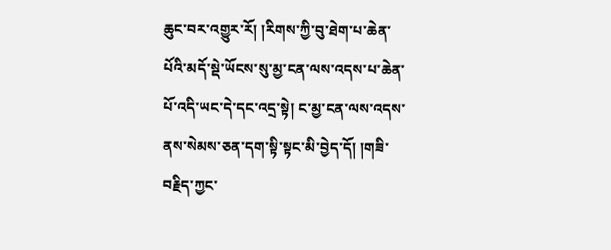ཆུང་བར་འགྱུར་རོ། །རིགས་ཀྱི་བུ་ཐེག་པ་ཆེན་པོའི་མདོ་སྡེ་ཡོངས་སུ་མྱ་ངན་ལས་འདས་པ་ཆེན་པོ་འདི་ཡང་དེ་དང་འདྲ་སྟེ། ང་མྱ་ངན་ལས་འདས་ནས་སེམས་ཅན་དག་སྟི་སྟང་མི་བྱེད་དོ། །གཟི་བརྗིད་ཀྱང་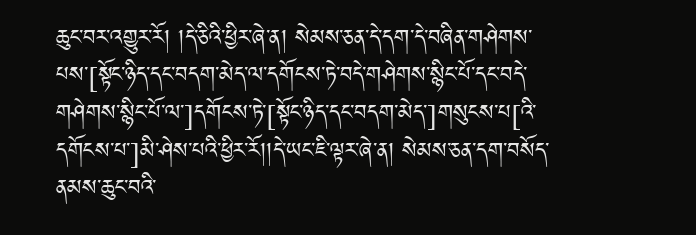ཆུང་བར་འགྱུར་རོ། །དེ་ཅིའི་ཕྱིར་ཞེ་ན། སེམས་ཅན་དེ་དག་དེ་བཞིན་གཤེགས་པས་[སྟོང་ཉིད་དང་བདག་མེད་ལ་དགོངས་ཏེ་བདེ་གཤེགས་སྙིང་པོ་དང་བདེ་གཤེགས་སྙིང་པོ་ལ་]དགོངས་ཏེ་[སྟོང་ཉིད་དང་བདག་མེད་]གསུངས་པ[འི་དགོངས་པ་]མི་ཤེས་པའི་ཕྱིར་རོ།།དེ་ཡང་ཇི་ལྟར་ཞེ་ན། སེམས་ཅན་དག་བསོད་ནམས་ཆུང་བའི་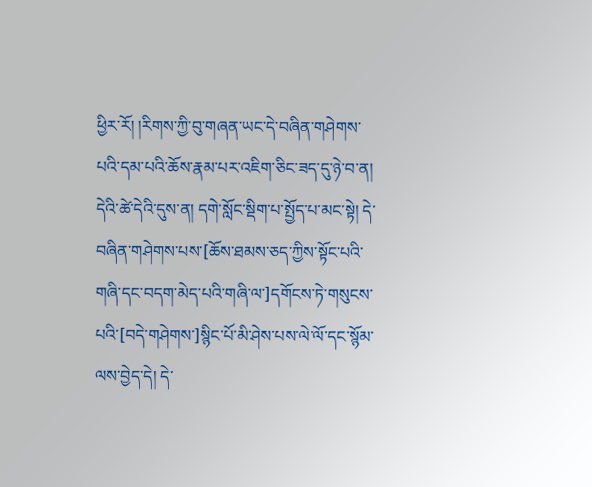ཕྱིར་རོ། །རིགས་ཀྱི་བུ་གཞན་ཡང་དེ་བཞིན་གཤེགས་པའི་དམ་པའི་ཆོས་རྣམ་པར་འཇིག་ཅིང་ཟད་དུ་ཉེ་བ་ན། དེའི་ཚེ་དེའི་དུས་ན། དགེ་སློང་སྡིག་པ་སྤྱོད་པ་མང་སྟེ། དེ་བཞིན་གཤེགས་པས་[ཆོས་ཐམས་ཅད་ཀྱིས་སྟོང་པའི་གཞི་དང་བདག་མེད་པའི་གཞི་ལ་]དགོངས་ཏེ་གསུངས་པའི་[བདེ་གཤེགས་]སྙིང་པོ་མི་ཤེས་པས་ལེ་ལོ་དང་སྙོམ་ལས་བྱེད་དེ། དེ་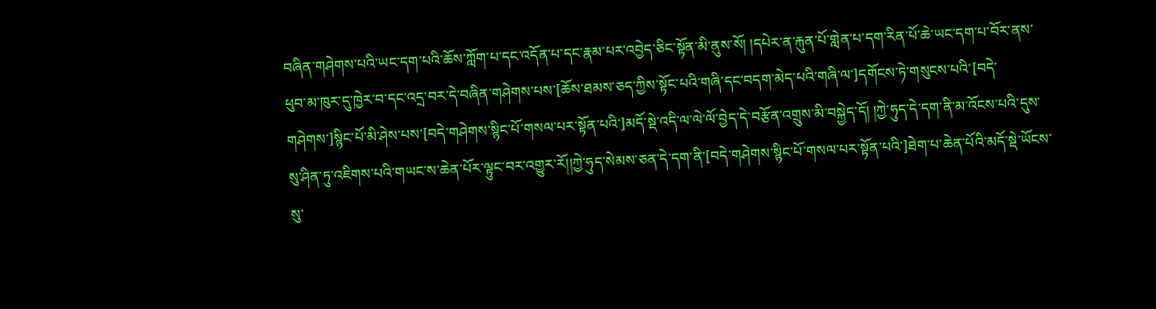བཞིན་གཤེགས་པའི་ཡང་དག་པའི་ཆོས་ཀློག་པ་དང་འདོན་པ་དང་རྣམ་པར་འབྱེད་ཅིང་སྟོན་མི་ནུས་སོ། །དཔེར་ན་རྐུན་པོ་གླེན་པ་དག་རིན་པོ་ཆེ་ཡང་དག་པ་བོར་ནས་ཕུབ་མ་ཁུར་དུ་ཁྱེར་བ་དང་འདྲ་བར་དེ་བཞིན་གཤེགས་པས་[ཆོས་ཐམས་ཅད་ཀྱིས་སྟོང་པའི་གཞི་དང་བདག་མེད་པའི་གཞི་ལ་]དགོངས་ཏེ་གསུངས་པའི་[བདེ་གཤེགས་]སྙིང་པོ་མི་ཤེས་པས་[བདེ་གཤེགས་སྙིང་པོ་གསལ་པར་སྟོན་པའི་]མདོ་སྡེ་འདི་ལ་ལེ་ལོ་བྱེད་དེ་བརྩོན་འགྲུས་མི་བསྐྱེད་དོ། །ཀྱེ་ཧུད་དེ་དག་ནི་མ་འོངས་པའི་དུས་སུ་ཤིན་ཏུ་འཇིགས་པའི་གཡང་ས་ཆེན་པོར་ལྟུང་བར་འགྱུར་རོ།།ཀྱེ་ཧུད་སེམས་ཅན་དེ་དག་ནི་[བདེ་གཤེགས་སྙིང་པོ་གསལ་པར་སྟོན་པའི་]ཐེག་པ་ཆེན་པོའི་མདོ་སྡེ་ཡོངས་སུ་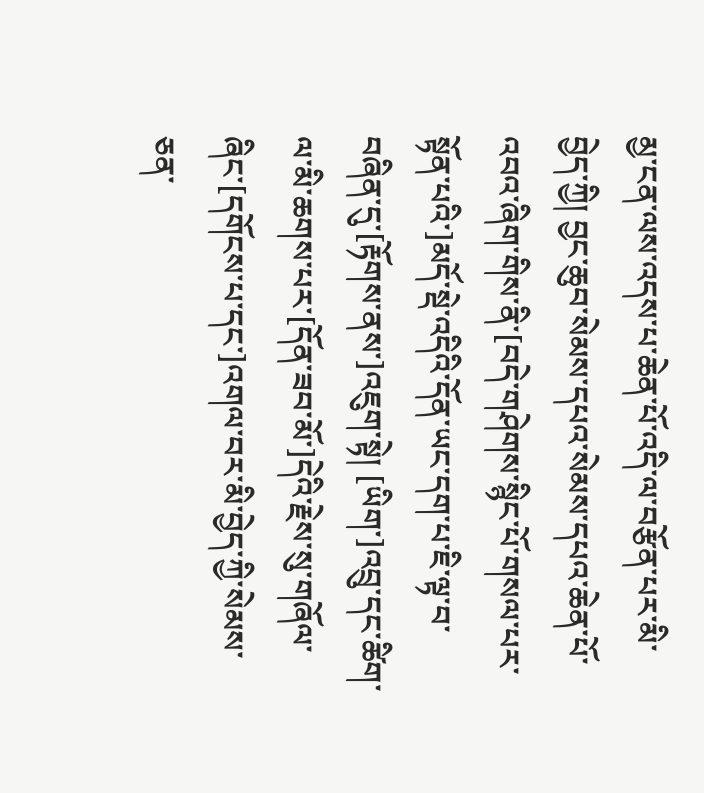མྱ་ངན་ལས་འདས་པ་ཆེན་པོ་འདི་ལ་བརྩོན་པར་མི་བྱེད་ཀྱི། བྱང་ཆུབ་སེམས་དཔའ་སེམས་དཔའ་ཆེན་པོ་འབའ་ཞིག་གིས་ནི་[བདེ་གཤེགས་སྙིང་པོ་གསལ་པར་སྟོན་པའི་]མདོ་སྡེ་འདིའི་དོན་ཡང་དག་པ་ཇི་ལྟ་བ་བཞིན་དུ་[རྟོགས་ནས་]འཇུག་སྟེ། [ཡིག་]འབྲུ་དང་ཚིག་ལ་མི་ཆགས་པར་[དོན་ཟབ་མོ་]དེའི་རྗེས་སུ་གཞོལ་ཞིང་[དགོངས་པ་དང་]འགལ་བར་མི་བྱེད་ཀྱི་སེམས་ཅན་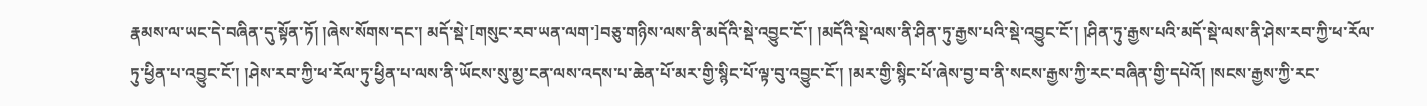རྣམས་ལ་ཡང་དེ་བཞིན་དུ་སྟོན་ཏོ། །ཞེས་སོགས་དང་། མདོ་སྡེ་[གསུང་རབ་ཡན་ལག་]བཅུ་གཉིས་ལས་ནི་མདོའི་སྡེ་འབྱུང་ངོ་། །མདོའི་སྡེ་ལས་ནི་ཤིན་ཏུ་རྒྱས་པའི་སྡེ་འབྱུང་ངོ་། །ཤིན་ཏུ་རྒྱས་པའི་མདོ་སྡེ་ལས་ནི་ཤེས་རབ་ཀྱི་ཕ་རོལ་ཏུ་ཕྱིན་པ་འབྱུང་ངོ་། །ཤེས་རབ་ཀྱི་ཕ་རོལ་ཏུ་ཕྱིན་པ་ལས་ནི་ཡོངས་སུ་མྱ་ངན་ལས་འདས་པ་ཆེན་པོ་མར་གྱི་སྙིང་པོ་ལྟ་བུ་འབྱུང་ངོ་། །མར་གྱི་སྙིང་པོ་ཞེས་བྱ་བ་ནི་སངས་རྒྱས་ཀྱི་རང་བཞིན་གྱི་དཔེའོ། །སངས་རྒྱས་ཀྱི་རང་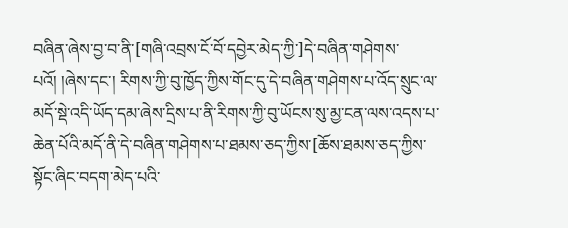བཞིན་ཞེས་བྱ་བ་ནི་[གཞི་འབྲས་ངོ་བོ་དབྱེར་མེད་ཀྱི་]དེ་བཞིན་གཤེགས་པའོ། །ཞེས་དང་། རིགས་ཀྱི་བུ་ཁྱོད་ཀྱིས་གོང་དུ་དེ་བཞིན་གཤེགས་པ་འོད་སྲུང་ལ་མདོ་སྡེ་འདི་ཡོད་དམ་ཞེས་དྲིས་པ་ནི་རིགས་ཀྱི་བུ་ཡོངས་སུ་མྱ་ངན་ལས་འདས་པ་ཆེན་པོའི་མདོ་ནི་དེ་བཞིན་གཤེགས་པ་ཐམས་ཅད་ཀྱིས་[ཆོས་ཐམས་ཅད་ཀྱིས་སྟོང་ཞིང་བདག་མེད་པའི་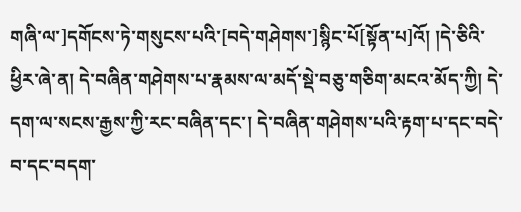གཞི་ལ་]དགོངས་ཏེ་གསུངས་པའི་[བདེ་གཤེགས་]སྙིང་པོ[སྟོན་པ]འོ། །དེ་ཅིའི་ཕྱིར་ཞེ་ན། དེ་བཞིན་གཤེགས་པ་རྣམས་ལ་མདོ་སྡེ་བཅུ་གཅིག་མངའ་མོད་ཀྱི། དེ་དག་ལ་སངས་རྒྱས་ཀྱི་རང་བཞིན་དང་། དེ་བཞིན་གཤེགས་པའི་རྟག་པ་དང་བདེ་བ་དང་བདག་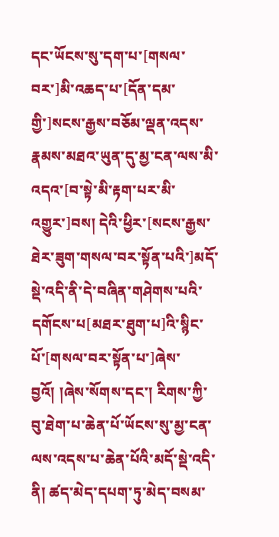དང་ཡོངས་སུ་དག་པ་[གསལ་བར་]མི་འཆད་པ་[དོན་དམ་གྱི་]སངས་རྒྱས་བཅོམ་ལྡན་འདས་རྣམས་མཐའ་ཡུན་དུ་མྱ་ངན་ལས་མི་འདའ་[བ་སྟེ་མི་རྟག་པར་མི་འགྱུར་]བས། དེའི་ཕྱིར་[སངས་རྒྱས་ཐེར་ཟུག་གསལ་བར་སྟོན་པའི་]མདོ་སྡེ་འདི་ནི་དེ་བཞིན་གཤེགས་པའི་དགོངས་པ[མཐར་ཐུག་པ]འི་སྙིང་པོ་[གསལ་བར་སྟོན་པ་]ཞེས་བྱའོ། །ཞེས་སོགས་དང་། རིགས་ཀྱི་བུ་ཐེག་པ་ཆེན་པོ་ཡོངས་སུ་མྱ་ངན་ལས་འདས་པ་ཆེན་པོའི་མདོ་སྡེ་འདི་ནི། ཚད་མེད་དཔག་ཏུ་མེད་བསམ་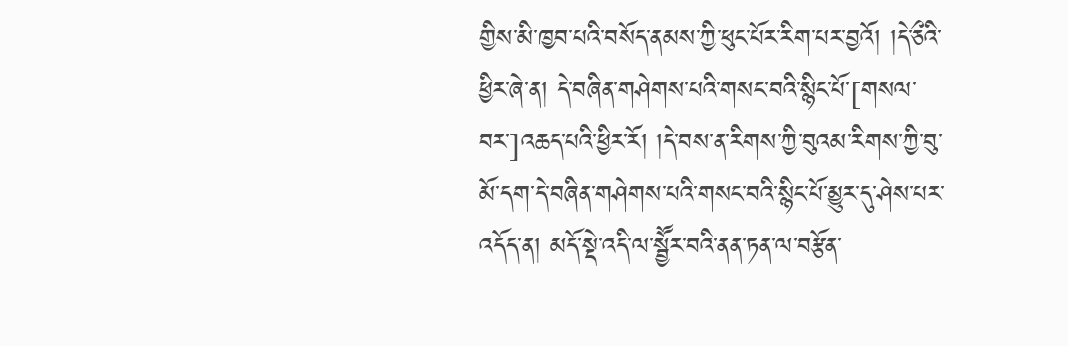གྱིས་མི་ཁྱབ་པའི་བསོད་ནམས་ཀྱི་ཕུང་པོར་རིག་པར་བྱའོ། །དེ་ཅྀའི་ཕྱིར་ཞེ་ན། དེ་བཞིན་གཤེགས་པའི་གསང་བའི་སྙིང་པོ་[གསལ་བར་]འཆད་པའི་ཕྱིར་རོ། །དེ་བས་ན་རིགས་ཀྱི་བུའམ་རིགས་ཀྱི་བུ་མོ་དག་དེ་བཞིན་གཤེགས་པའི་གསང་བའི་སྙིང་པོ་མྱུར་དུ་ཤེས་པར་འདོད་ན། མདོ་སྡེ་འདི་ལ་སྦྱཽར་བའི་ནན་ཏན་ལ་བརྩོན་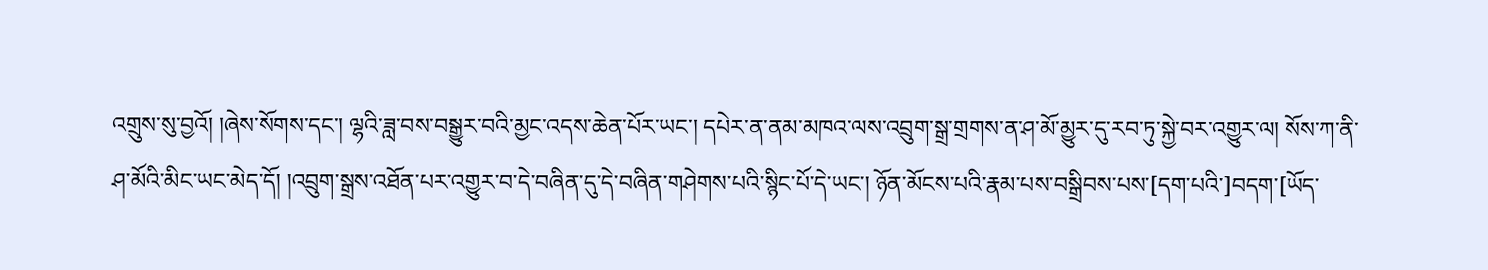འགྲུས་སུ་བྱའོ། །ཞེས་སོགས་དང་། ལྷའི་ཟླ་བས་བསྒྱུར་བའི་མྱང་འདས་ཆེན་པོར་ཡང་། དཔེར་ན་ནམ་མཁའ་ལས་འབྲུག་སྒྲ་གྲགས་ན་ཤ་མོ་མྱུར་དུ་རབ་ཏུ་སྐྱེ་བར་འགྱུར་ལ། སོས་ཀ་ནི་ཤ་མོའི་མིང་ཡང་མེད་དོ། །འབྲུག་སྒྲས་འཐོན་པར་འགྱུར་བ་དེ་བཞིན་དུ་དེ་བཞིན་གཤེགས་པའི་སྙིང་པོ་དེ་ཡང་། ཉོན་མོངས་པའི་རྣམ་པས་བསྒྲིབས་པས་[དག་པའི་]བདག་[ཡོད་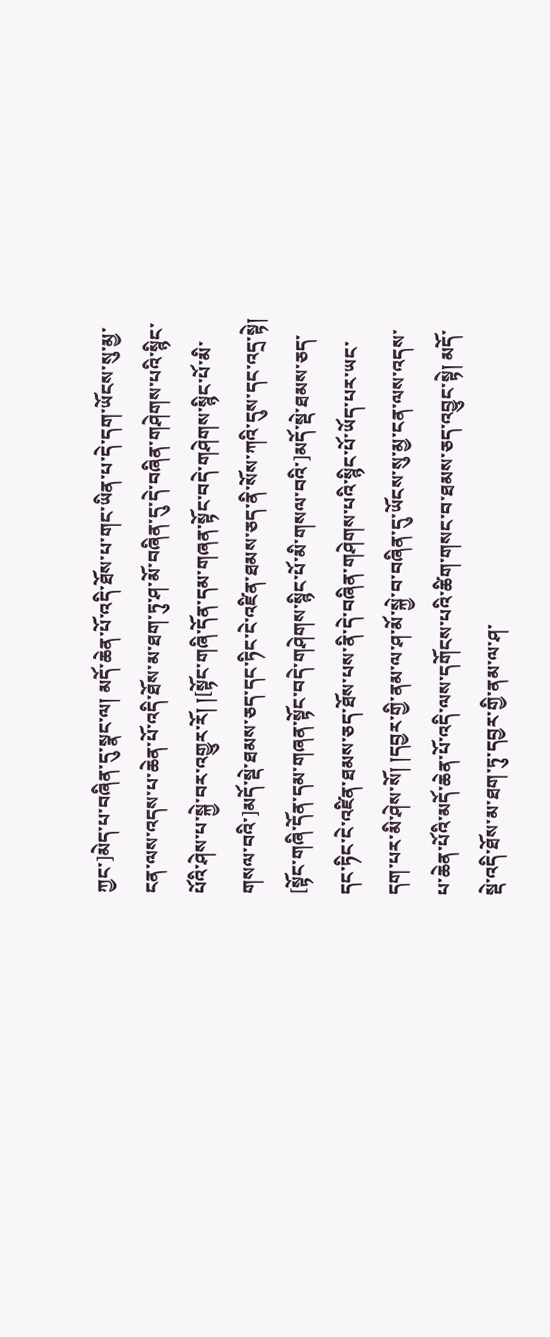ཀྱང་]མེད་པ་བཞིན་དུ་སྣང་ལ། མདོ་ཆེན་པོ་འདི་ཐོས་པ་གང་ཡིན་པ་དེ་དག་ཡོངས་སུ་མྱ་ངན་ལས་འདས་པ་ཆེན་པོ་འདི་ཐོས་མ་ཐག་ཏུ་ཤ་མོ་བཞིན་དུ་དེ་བཞིན་གཤེགས་པའི་སྙིང་པོའི་ཤེས་པ་སྐྱེ་བར་འགྱུར་རོ། །[སྟོང་གཞི་དོན་དམ་གཞན་སྟོང་བདེ་གཤེགས་སྙིང་པོ་མི་གསལ་བའི་]མདོ་སྡེ་ཐམས་ཅད་དང་ཏིང་ངེ་འཛིན་ཐམས་ཅད་ནི་སོས་ཀའི་དུས་དང་འདྲ་སྟེ། [སྟོང་གཞི་དོན་དམ་གཞན་སྟོང་བདེ་གཤེགས་སྙིང་པོ་མི་གསལ་བའི་]མདོ་སྡེ་ཐམས་ཅད་དང་ཏིང་ངེ་འཛིན་ཐམས་ཅད་ཐོས་པས་ནི་དེ་བཞིན་གཤེགས་པའི་སྙིང་པོ་ཡོད་པར་ཡང་དག་པར་མི་ཤེས་སོ། །དབྱར་གྱི་ནམ་ལ་ཤ་མོ་སྐྱེ་བ་བཞིན་དུ་ཡོངས་སུ་མྱ་ངན་ལས་འདས་པ་ཆེན་པོའི་མདོ་ཆེན་པོ་འདི་ལས་དགོངས་པའི་ཚིག་གསང་བ་ཐམས་ཅད་འབྱུང་སྟེ། མདོ་སྡེ་འདི་ཐོས་མ་ཐག་ཏུ་དབྱར་གྱི་ནམ་ལ་ཤ་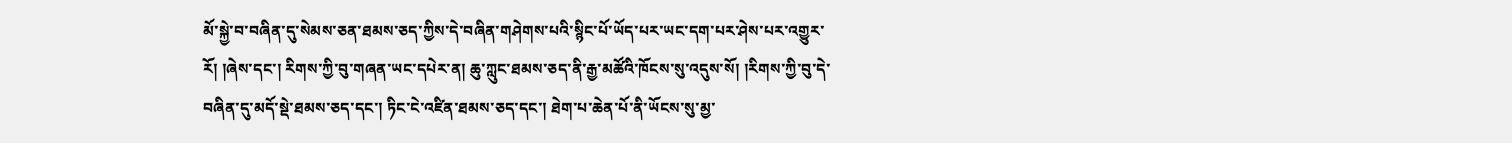མོ་སྐྱེ་བ་བཞིན་དུ་སེམས་ཅན་ཐམས་ཅད་ཀྱིས་དེ་བཞིན་གཤེགས་པའི་སྙིང་པོ་ཡོད་པར་ཡང་དག་པར་ཤེས་པར་འགྱུར་རོ། །ཞེས་དང་། རིགས་ཀྱི་བུ་གཞན་ཡང་དཔེར་ན། ཆུ་ཀླུང་ཐམས་ཅད་ནི་རྒྱ་མཚོའི་ཁོངས་སུ་འདུས་སོ། །རིགས་ཀྱི་བུ་དེ་བཞིན་དུ་མདོ་སྡེ་ཐམས་ཅད་དང་། ཏིང་ངེ་འཛིན་ཐམས་ཅད་དང་། ཐེག་པ་ཆེན་པོ་ནི་ཡོངས་སུ་མྱ་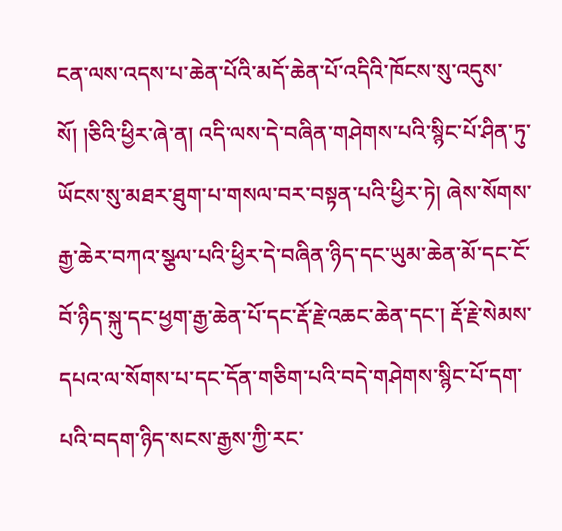ངན་ལས་འདས་པ་ཆེན་པོའི་མདོ་ཆེན་པོ་འདིའི་ཁོངས་སུ་འདུས་སོ། །ཅིའི་ཕྱིར་ཞེ་ན། འདི་ལས་དེ་བཞིན་གཤེགས་པའི་སྙིང་པོ་ཤིན་ཏུ་ཡོངས་སུ་མཐར་ཐུག་པ་གསལ་བར་བསྟན་པའི་ཕྱིར་ཏེ། ཞེས་སོགས་རྒྱ་ཆེར་བཀའ་སྩལ་པའི་ཕྱིར་དེ་བཞིན་ཉིད་དང་ཡུམ་ཆེན་མོ་དང་ངོ་བོ་ཉིད་སྐུ་དང་ཕྱག་རྒྱ་ཆེན་པོ་དང་རྡོ་རྗེ་འཆང་ཆེན་དང་། རྡོ་རྗེ་སེམས་དཔའ་ལ་སོགས་པ་དང་དོན་གཅིག་པའི་བདེ་གཤེགས་སྙིང་པོ་དག་པའི་བདག་ཉིད་སངས་རྒྱས་ཀྱི་རང་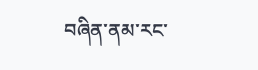བཞིན་ནམ་རང་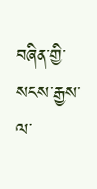བཞིན་གྱི་སངས་རྒྱས་ལ་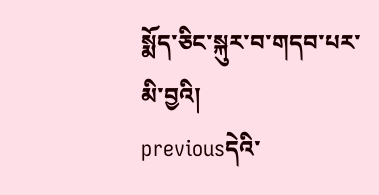སྨོད་ཅིང་སྐུར་བ་གདབ་པར་མི་བྱའི།
previousདེའི་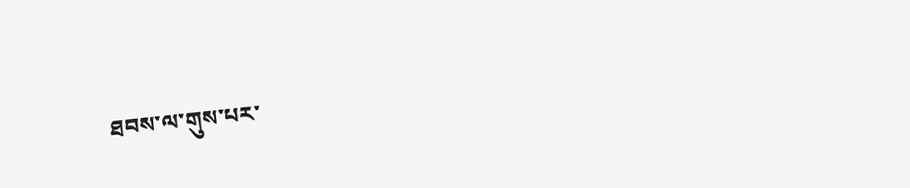ཐབས་ལ་གུས་པར་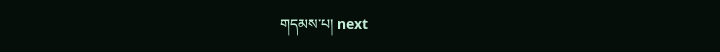གདམས་པ། next